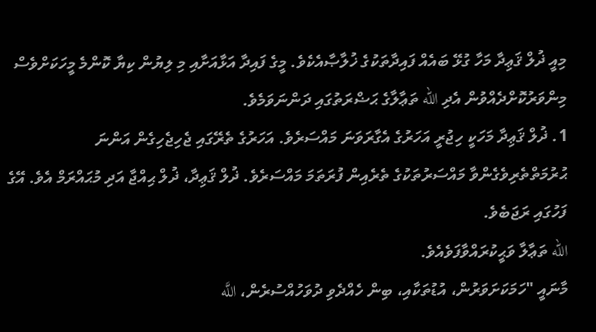މިއީ ޛުލް ޤަޢިދާ މަހާ ގުޅޭ ބައެއް ފައިދާތަކުގެ ޚުލާޞާއެކެވެ. މީގެ ފައިދާ އަޅާއަށާއި މި ލިޔުން ކިޔާ ކޮންމެ މީހަކަށްވެސް މިންވަރުކޮށްދެއްވުން އެދި الله ތަޢާލާގެ ޙަޟްރަތުގައި ދަންނަވަމެވެ.
1. ޛުލް ޤަޢިދާ މަހަކީ ހިޖުރީ އަހަރުގެ އެގާރަވަނަ މައްސަރެވެ. އަހަރުގެ ތެރޭގައި ޖެހިޖެހިގެން އަންނަ ޙުރުމަތްތެރިވެގެންވާ މައްސަރުތަކުގެ ތެރެއިން ފުރަތަމަ މައްސަރެވެ. ޛުލް ޤަޢިދާ، ޛުލް ޙިއްޖާ އަދި މުޙައްރަމް އެވެ. އޭގެ ފަހުގައި ރަޖަބެވެ.
الله ތަޢާލާ ވަޙީކުރައްވާފަވެއެވެ.
މާނައީ "ހަމަކަށަވަރުން، އުޑުތަކާއި، ބިން ހެއްދެވި ދުވަހުއްސުރެން، اللَّه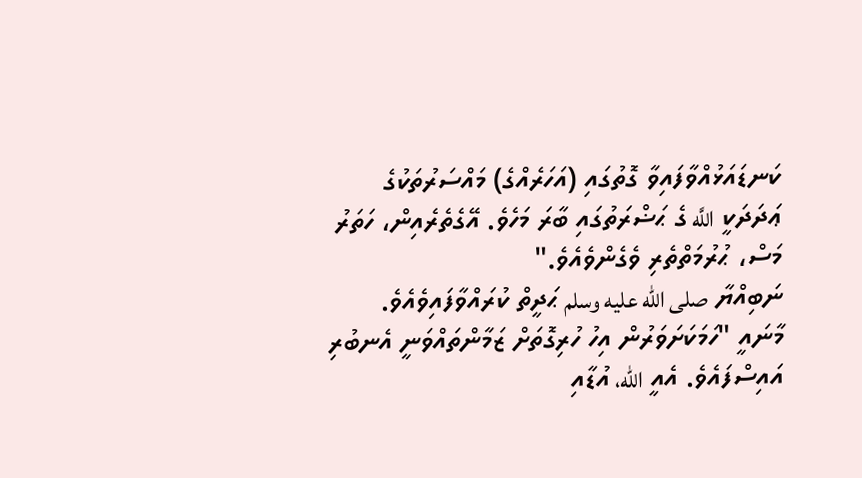ކަނޑައަޅުއްވާފައިވާ ގޮތުގައި (އަހަރެއްގެ) މައްސަރުތަކުގެ ޢަދަދަކީ اللَّه ގެ ޙަޟްރަތުގައި ބާރަ މަހެވެ. އޭގެތެރެއިން، ހަތަރު މަސް، ޙުރުމަތްތެރި ވެގެންވެއެވެ."
ނަބިއްޔާ صلى الله عليه وسلم ޙަދީތް ކުރައްވާފައިވެއެވެ.
މާނައީ "ހަމަކަށަވަރުން އިހު ހުރިގޮތަށް ޒަމާންތައްވަނީ އެނބުރި އައިސްފައެވެ. އެއީ الله، އުޑާއި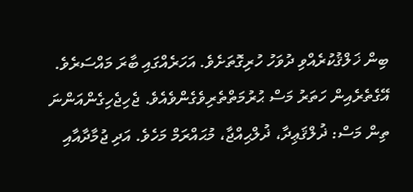ބިން ޚަލްޤުކުރެއްވި ދުވަހު ހުރިގޮތަށެވެ. އަހަރެއްގައި ބާރަ މައްސަރެވެ. އޭގެތެރެއިން ހަތަރު މަސް ޙުރުމަތްތެރިވެގެންވެއެވެ. ޖެހިޖެހިގެންއަންނަ ތިން މަސް: ޛުލްޤަޢިދާ، ޛުލްޙިއްޖާ، މުޙައްރަމް މަހެވެ. އަދި ޖުމާދާއާއި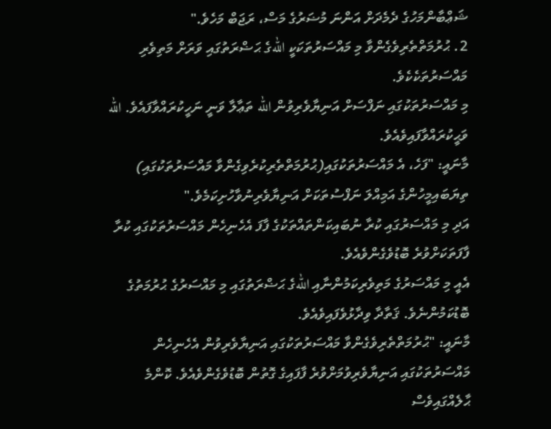ޝަޢްބާންމަހުގެ ދެމެދަށް އަންނަ މުޟަރުގެ މަސް، ރަޖަބް މަހެވެ."
2. ޙުރުމަތްތެރިވެގެންވާ މި މައްސަރުތަކަކީ اللهގެ ޙަޟްރަތުގައި ވަރަށް މަތިވެރި މައްސަރުތަކެކެވެ.
މި މައްސަރުތަކުގައި ނަފްސަށް އަނިޔާވެރިވުން الله ތަޢާލާ ވަނީ ނަހީކުރައްވާފައެވެ. الله ވަޙީކުރައްވާފައިވެއެވެ.
މާނައީ: "ފަހެ، އެ މައްސަރުތަކުގައި(ޙުރުމަތްތެރިކުރެވިގެންވާ މައްސަރުތަކުގައި) ތިޔަބައިމީހުންގެ އަމިއްލަ ނަފްސުތަކަށް އަނިޔާވެރިނުވާހުށިކަމެވެ."
އަދި މި މައްސަރުގައި ކުރާ ނުބައިކަންތައްތަކުގެ ފާފަ އެހެނިހެން މައްސަރުތަކުގައި ކުރާ ފާފަތަކަށްވުރެ ބޮޑުވެގެންވެއެވެ.
އެއީ މި މައްސަރުގެ މަތިވެރިކަމުންނާއި اللهގެ ޙަޟްރަތުގައި މި މައްސަރުގެ ޙުރުމަތުގެ ބޮޑުކަމުންނެވެ. ޤަތާދާ ވިދާޅުވެފައިވެއެވެ.
މާނައީ: "ޙުރުމަތްތެރިވެގެންވާ މައްސަރުތަކުގައި އަނިޔާވެރިވުން އެހެނިހެން މައްސަރުތަކުގައި އަނިޔާވެރިވުމަށްވުރެ ފާފައިގެ ގޮތުން ބޮޑުވެގެންވެއެވެ. ކޮންމެ ޙާލެއްގައިވެސް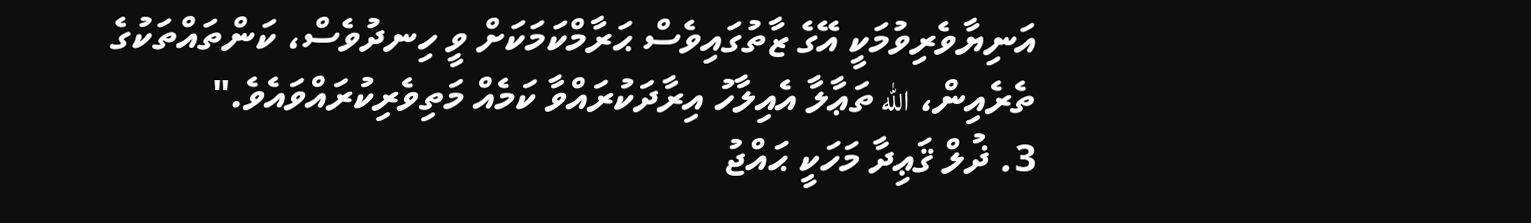އަނިޔާވެރިވުމަކީ އޭގެ ޒާތުގައިވެސް ޙަރާމްކަމަކަށް ވީ ހިނދުވެސް، ކަންތައްތަކުގެ ތެރެއިން، الله ތަޢާލާ އެއިލާހު އިރާދަކުރައްވާ ކަމެއް މަތިވެރިކުރައްވައެވެ."
3. ޛުލް ޤަޢިދާ މަހަކީ ޙައްޖު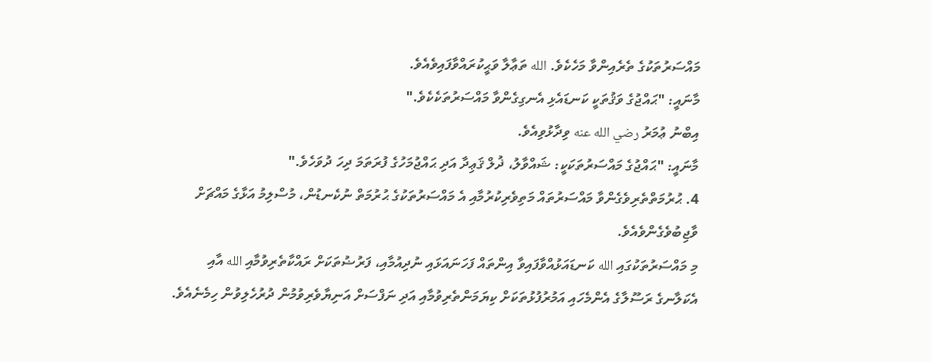މައްސަރުތަކުގެ ތެރެއިންވާ މަހެކެވެ. الله ތަޢާލާ ވަޙީކުރައްވާފައިވެއެވެ.
މާނައީ: "ޙައްޖުގެ ވަޤުތަކީ ކަނޑައެޅި އެނގިގެންވާ މައްސަރުތަކެކެވެ."
އިބްނު ޢުމަރު رضي الله عنه ވިދާޅުވިއެވެ.
މާނައީ: "ޙައްޖުގެ މައްސަރުތަކަކީ: ޝައްވާލު، ޛުލް ޤަޢިދާ އަދި ޙައްޖުމަހުގެ ފުރަތަމަ ދިހަ ދުވަހެވެ."
4. ޙުރުމަތްތެރިވެގެންވާ މައްސަރުތައް މަތިވެރިކުރުމާއި އެ މައްސަރުތަކުގެ ޙުރުމަތް ނުކެނޑުން، މުސްލިމު އަޅާގެ މައްޗަށް ވާޖިބުވެގެންވެއެވެ.
މި މައްސަރުތަކުގައި الله ކަނޑައަޅުއްވާފައިވާ އިންތައް ފަހަނައަޅައި ނުދިއުމާއި، ފަރުޟުތަކަށް ރައްކާތެރިވުމާއި الله އާއި އެކަލާނގެ ރަސޫލާގެ އެންމެހައި އަމުރުފުޅުތަކަށް ކިޔަމަންތެރިވުމާއި އަދި ނަފްސަށް އަނިޔާވެރިވުމުން ދުރުހެލިވުން ހިމެނެއެވެ.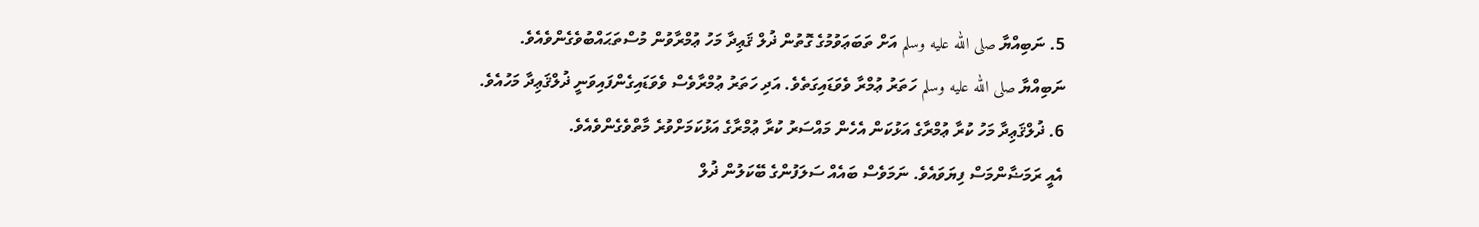5. ނަބިއްޔާ صلى الله عليه وسلم އަށް ތަބަޢަވުމުގެ ގޮތުން ޛުލް ޤަޢިދާ މަހު ޢުމްރާވުން މުސްތަޙައްބުވެގެންވެއެވެ.
ނަބިއްޔާ صلى الله عليه وسلم ހަތަރު ޢުމްރާ ވެވަޑައިގަތެވެ. އަދި ހަތަރު ޢުމްރާވެސް ވެވަޑައިގެންފައިވަނީ ޛުލްޤަޢިދާ މަހުއެވެ.
6. ޛުލްޤަޢިދާ މަހު ކުރާ ޢުމްރާގެ އަޅުކަން އެހެން މައްސަރު ކުރާ ޢުމްރާގެ އަޅުކަމަށްވުރެ މާތްވެގެންވެއެވެ.
އެއީ ރަމަޟާންމަސް ފިޔަވައެވެ. ނަމަވެސް ބައެއް ސަލަފުންގެ ބޭކަލުން ޛުލް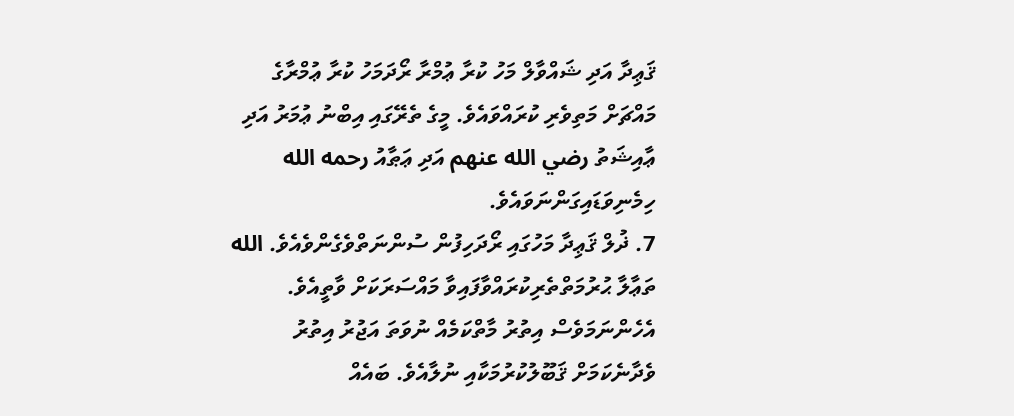ޤަޢިދާ އަދި ޝައްވާލް މަހު ކުރާ ޢުމްރާ ރޯދަމަހު ކުރާ ޢުމްރާގެ މައްޗަށް މަތިވެރި ކުރައްވައެވެ. މީގެ ތެރޭގައި އިބްނު ޢުމަރު އަދި ޢާއިޝަތު رضي الله عنهم އަދި ޢަޠާއު رحمه الله ހިމެނިވަޑައިގަންނަވައެވެ.
7. ޛުލް ޤަޢިދާ މަހުގައި ރޯދަހިފުން ސުންނަތްވެގެންވެއެވެ. الله ތަޢާލާ ޙުރުމަތްތެރިކުރައްވާފައިވާ މައްސަރަކަށް ވާތީއެވެ.
އެހެންނަމަވެސް އިތުރު މާތްކަމެއް ނުވަތަ އަޖުރު އިތުރު ވެދާނެކަމަށް ޤަބޫލުކުރުމަކާއި ނުލާއެވެ. ބައެއް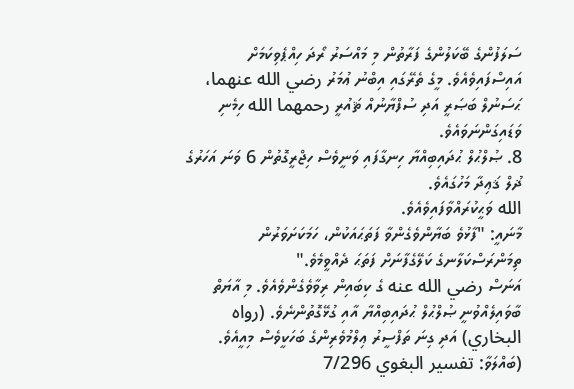ސަލަފުންގެ ބޭކަލުންގެ ފަރާތުން މި މައްސަރު ރޯދަ ހިއްޕެވިކަމަށް އައިސްފައިވެއެވެ. މީގެ ތެރޭގައި އިބްނު ޢުމަރު رضي الله عنهما، ޙަސަނުލް ބަޞަރީ އަދި ސުފްޔާނުއް ޘައުރީ رحمهما الله ހިމެނި ވަޑައިގަންނަވައެވެ.
8. ޞުލްޙުލް ޙުދައިބިއްޔާ ހިނގާފައި ވަނީވެސް ހިޖްރީގޮތުން 6 ވަނަ އަހަރުގެ ޛުލް ޤަޢިދާ މަހުގައެވެ.
الله ވަޙީކުރައްވާފައިވެއެވެ.
މާނައީ: "ފާޅުވެ ބަޔާންވެގެންވާ ފަތަޙައަކުން، ހަމަކަށަވަރުން ތިމަންރަސްކަލާނގެ ކަލޭގެފާނަށް ފަތަޙަ ދެއްވީމެވެ."
އަނަސް رضي الله عنه ގެ ކިބައިން ރިވާވެގެންވެއެވެ. މި އާޔަތް ބާވައިލެއްވުނީ ޞުލްޙުލް ޙުދައިބިއްޔާ އާއި ގުޅޭގޮތުންނެވެ. (رواه البخاري) އަދި ގިނަ ތަފްސީރު ޢިލްމުވެރިންގެ ބަހަކީވެސް މިއީއެވެ. (ބައްލަވާ: تفسير البغوي 7/296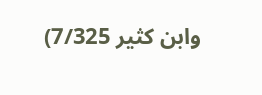وابن كثير 7/325)